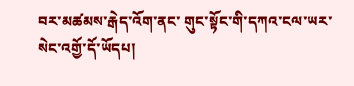བར་མཚམས་རྒེད་འོག་ནང་ གུང་སྟོང་གི་དཀའ་ངལ་ཡར་སེང་འགྱོ་དོ་ཡོདཔ།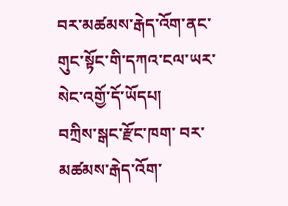བར་མཚམས་རྒེད་འོག་ནང་ གུང་སྟོང་གི་དཀའ་ངལ་ཡར་སེང་འགྱོ་དོ་ཡོདཔ།
བཀྲིས་སྒང་རྫོང་ཁག་ བར་མཚམས་རྒེད་འོག་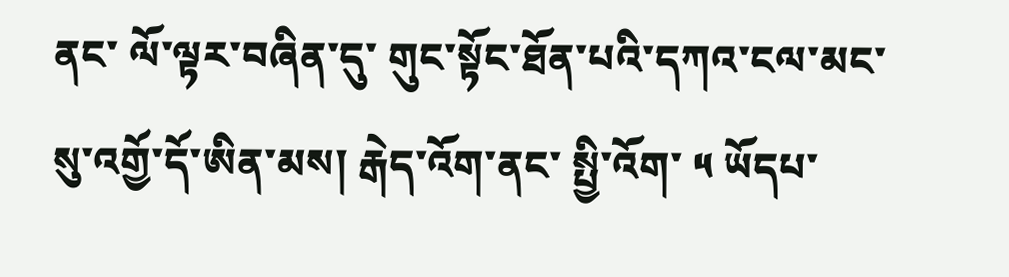ནང་ ལོ་ལྟར་བཞིན་དུ་ གུང་སྟོང་ཐོན་པའི་དཀའ་ངལ་མང་སུ་འགྱོ་དོ་ཨིན་མས། རྒེད་འོག་ནང་ སྤྱི་འོག་ ༥ ཡོདཔ་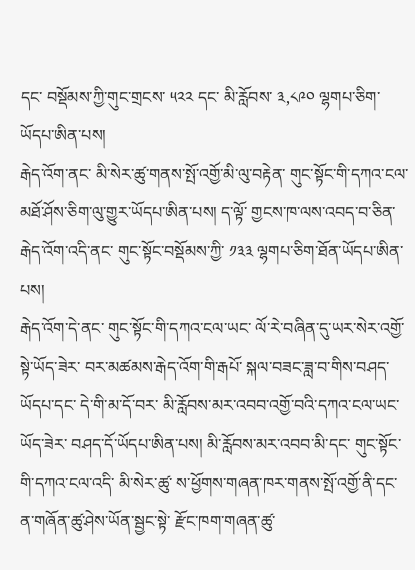དང་ བསྡོམས་ཀྱི་གུང་གྲངས་ ༥༢༢ དང་ མི་རློབས་ ༣,༨༩༠ ལྷགཔ་ཅིག་ཡོདཔ་ཨིན་པས།
རྒེད་འོག་ནང་ མི་སེར་ཚུ་གནས་སྤོ་འགྱོ་མི་ལུ་བརྟེན་ གུང་སྟོང་གི་དཀའ་ངལ་ མཐོ་ཤོས་ཅིག་ལུ་གྱུར་ཡོདཔ་ཨིན་པས། ད་ལྟོ་ གྱངས་ཁ་ལས་འབད་བ་ཅིན་ རྒེད་འོག་འདི་ནང་ གུང་སྟོང་བསྡོམས་ཀྱི་ ༡༣༣ ལྷགཔ་ཅིག་ཐོན་ཡོདཔ་ཨིན་པས།
རྒེད་འོག་དེ་ནང་ གུང་སྟོང་གི་དཀའ་ངལ་ཡང་ ལོ་རེ་བཞིན་དུ་ཡར་སེར་འགྱོ་སྟེ་ཡོད་ཟེར་ བར་མཚམས་རྒེད་འོག་གི་རྒཔོ་ སྐལ་བཟང་ཟླ་བ་གིས་བཤད་ཡོདཔ་དང་ དེ་གི་མ་དོ་བར་ མི་རློབས་མར་འབབ་འགྱོ་བའི་དཀའ་ངལ་ཡང་ཡོད་ཟེར་ བཤད་དོ་ཡོདཔ་ཨིན་པས། མི་རློབས་མར་འབབ་མི་དང་ གུང་སྟོང་གི་དཀའ་ངལ་འདི་ མི་སེར་ཚུ་ ས་ཕྱོགས་གཞན་ཁར་གནས་སྤོ་འགྱོ་ནི་དང་ ན་གཞོན་ཚུ་ཤེས་ཡོན་སྦྱང་སྟེ་ རྫོང་ཁག་གཞན་ཚུ་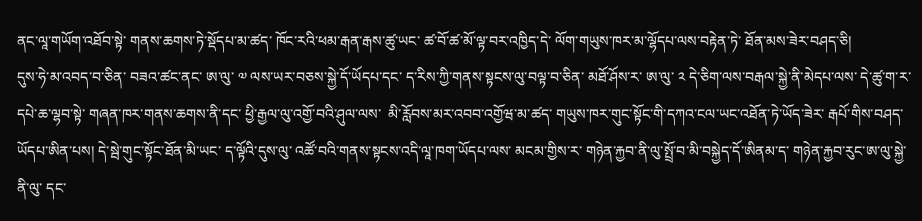ནང་ལཱ་གཡོག་འཐོབ་སྟེ་ གནས་ཆགས་ཏེ་སྡོདཔ་མ་ཚད་ ཁོང་རའི་ཕམ་རྒན་རྒས་ཚུ་ཡང་ ཚ་བོ་ཚ་མོ་ལྟ་བར་འཁྱིད་དེ་ ལོག་གཡུས་ཁར་མ་ལྷོདཔ་ལས་བརྟེན་ཏེ་ ཐོན་མས་ཟེར་བཤད་ཅི།
དུས་ཧེ་མ་འབད་བ་ཅིན་ བཟའ་ཚང་ནང་ ཨ་ལུ་ ༧ ལས་ཡར་བཅས་སྐྱེ་དོ་ཡོདཔ་དང་ ད་རིས་ཀྱི་གནས་སྟངས་ལུ་བལྟ་བ་ཅིན་ མཐོ་ཤོས་ར་ ཨ་ལུ་ ༢ དེ་ཅིག་ལས་བརྒལ་སྐྱེ་ནི་མེདཔ་ལས་ དེ་ཚུ་ག་ར་ དཔེ་ཆ་ལྷབ་སྟེ་ གཞན་ཁར་གནས་ཆགས་ནི་དང་ ཕྱི་རྒྱལ་ལུ་འགྱོ་བའི་ཤུལ་ལས་  མི་རློབས་མར་འབབ་འགྱོཝ་མ་ཚད་ གཡུས་ཁར་གུང་སྟོང་གི་དཀའ་ངལ་ཡང་འཐོན་ཏེ་ཡོད་ཟེར་ རྒཔོ་གིས་བཤད་ཡོདཔ་ཨིན་པས། དེ་སྦེ་གུང་སྟོང་ཐོན་མི་ཡང་ ད་ལྟོའི་དུས་ལུ་ འཚོ་བའི་གནས་སྟངས་འདི་ལཱ་ཁག་ཡོདཔ་ལས་ མངམ་གྱིས་ར་ གཉེན་རྐྱབ་ནི་ལུ་སྤྲོ་བ་མི་བསྐྱེད་དོ་ཨིནམ་ད་ གཉེན་རྐྱབ་རུང་ཨ་ལུ་སྐྱེ་ནི་ལུ་ དང་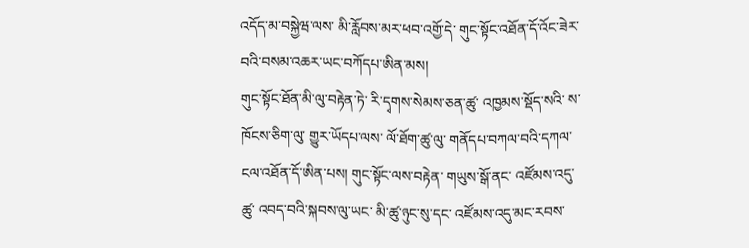འདོད་མ་བསྐྱེཝ་ལས་ མི་རློབས་མར་ཕབ་འགྱོ་དེ་ གུང་སྟོང་འཐོན་དོ་འོང་ཟེར་བའི་བསམ་འཆར་ཡང་བཀོདཔ་ཨིན་མས།
གུང་སྟོང་ཐོན་མི་ལུ་བརྟེན་ཏེ་ རི་དྭགས་སེམས་ཅན་ཚུ་ འཁྱམས་སྡོད་སའི་ ས་ཁོངས་ཅིག་ལུ་ གྱུར་ཡོདཔ་ལས་ ལོ་ཐོག་ཚུ་ལུ་ གནོདཔ་བཀལ་བའི་དཀལ་ངལ་འཐོན་དོ་ཨིན་པས། གུང་སྟོང་ལས་བརྟེན་ གཡུས་སྒོ་ནང་ འཛོམས་འདུ་ཚུ་ འབད་བའི་སྐབས་ལུ་ཡང་ མི་ཚུ་ཉུང་སུ་དང་ འཛོམས་འདུ་མང་རབས་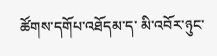ཚོགས་དགོཔ་འཐོདམ་ད་ མི་འབོར་ཉུང་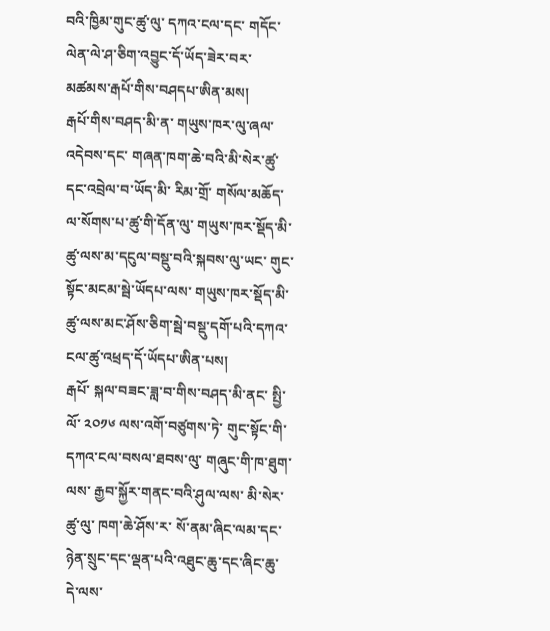བའི་ཁྱིམ་གུང་ཚུ་ལུ་ དཀའ་ངལ་དང་ གདོང་ལེན་ལེ་ཤ་ཅིག་འབྱུང་དོ་ཡོད་ཟེར་བར་མཚམས་རྒཔོ་གིས་བཤདཔ་ཨིན་མས།
རྒཔོ་གིས་བཤད་མི་ན་ གཡུས་ཁར་ལུ་ཞལ་འདེབས་དང་ གཞན་ཁག་ཆེ་བའི་མི་སེར་ཚུ་དང་འབྲེལ་བ་ཡོད་མི་ རིམ་གྲོ་ གསོལ་མཆོད་ལ་སོགས་པ་ཚུ་གི་དོན་ལུ་ གཡུས་ཁར་སྡོད་མི་ཚུ་ལས་མ་དངུལ་བསྡུ་བའི་སྐབས་ལུ་ཡང་ གུང་སྟོང་མངམ་སྦེ་ཡོདཔ་ལས་ གཡུས་ཁར་སྡོད་མི་ཚུ་ལས་མང་ཤོས་ཅིག་སྦེ་བསྡུ་དགོ་པའི་དཀའ་ངལ་ཚུ་འཕྲད་དོ་ཡོདཔ་ཨིན་པས།
རྒཔོ་ སྐལ་བཟང་ཟླ་བ་གིས་བཤད་མི་ནང་ སྤྱི་ལོ་ ༢༠༡༦ ལས་འགོ་བཙུགས་ཏེ་ གུང་སྟོང་གི་དཀའ་ངལ་བསལ་ཐབས་ལུ་ གཞུང་གི་ཁ་ཐུག་ལས་ རྒྱབ་སྐྱོར་གནང་བའི་ཤུལ་ལས་ མི་སེར་ཚུ་ལུ་ ཁག་ཆེ་ཤོས་ར་ སོ་ནམ་ཞིང་ལམ་དང་ ཉེན་སྲུང་དང་ལྡན་པའི་འཐུང་ཆུ་དང་ཞིང་ཆུ་ དེ་ལས་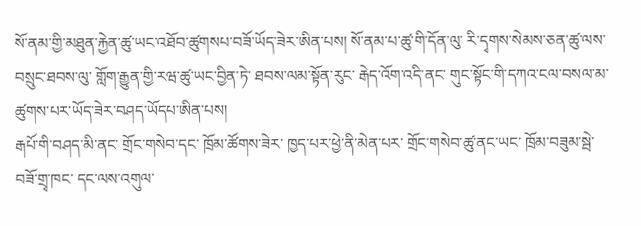སོ་ནམ་གྱི་མཐུན་རྐྱེན་ཚུ་ཡང་འཐོབ་ཚུགསཔ་བཟོ་ཡོད་ཟེར་ཨིན་པས། སོ་ནམ་པ་ཚུ་གི་དོན་ལུ་ རི་དྭགས་སེམས་ཅན་ཚུ་ལས་ བསྲུང་ཐབས་ལུ་ གློག་རྒྱུན་གྱི་རཝ་ཚུ་ཡང་བྱིན་ཏེ་ ཐབས་ལམ་སྟོན་རུང་ རྒེད་འོག་འདི་ནང་ གུང་སྟོང་གི་དཀའ་ངལ་བསལ་མ་ཚུགས་པར་ཡོད་ཟེར་བཤད་ཡོདཔ་ཨིན་པས།
རྒཔོ་གི་བཤད་མི་ནང་ གྲོང་གསེབ་དང་ ཁྲོམ་ཚོགས་ཟེར་ ཁྱད་པར་ཕྱེ་ནི་མེན་པར་ གྲོང་གསེབ་ཚུ་ནང་ཡང་ ཁྲོམ་བཟུམ་སྦེ་ བཟོ་གྲྭ་ཁང་ དང་ལས་འགུལ་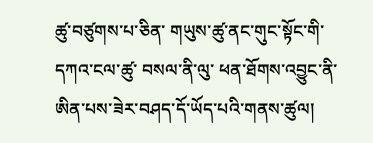ཚུ་བཙུགས་པ་ཅིན་ གཡུས་ཚུ་ནང་གུང་སྟོང་གི་དཀའ་ངལ་ཚུ་ བསལ་ནི་ལུ་ ཕན་ཐོགས་འབྱུང་ནི་ཨིན་པས་ཟེར་བཤད་དོ་ཡོད་པའི་གནས་ཚུལ།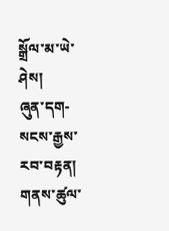སྒྲོལ་མ་ཡེ་ཤེས།
ཞུན་དག-སངས་རྒྱས་རབ་བརྟན།
གནས་ཚུལ་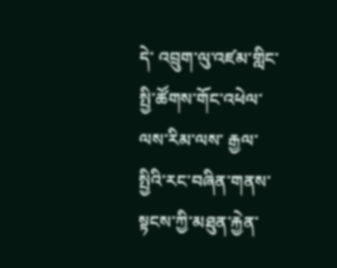དེ་ འབྲུག་ལུ་འཛམ་གླིང་སྤྱི་ཚོགས་གོང་འཕེལ་ལས་རིམ་ལས་ རྒྱལ་སྤྱིའི་རང་བཞིན་གནས་སྟངས་ཀྱི་མཐུན་རྐྱེན་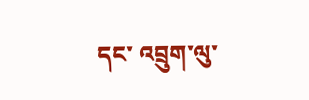དང་ འབྲུག་ལུ་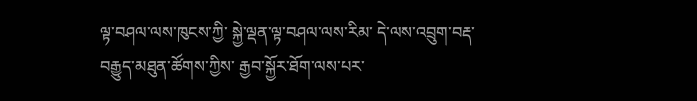ལྟ་བཤལ་ལས་ཁུངས་ཀྱི་ སྐྱེ་ལྡན་ལྟ་བཤལ་ལས་རིམ་ དེ་ལས་འབྲུག་བརྡ་བརྒྱུད་མཐུན་ཚོགས་ཀྱིས་ རྒྱབ་སྐྱོར་ཐོག་ལས་པར་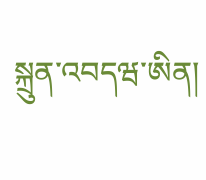སྐྲུན་འབདཝ་ཨིན།